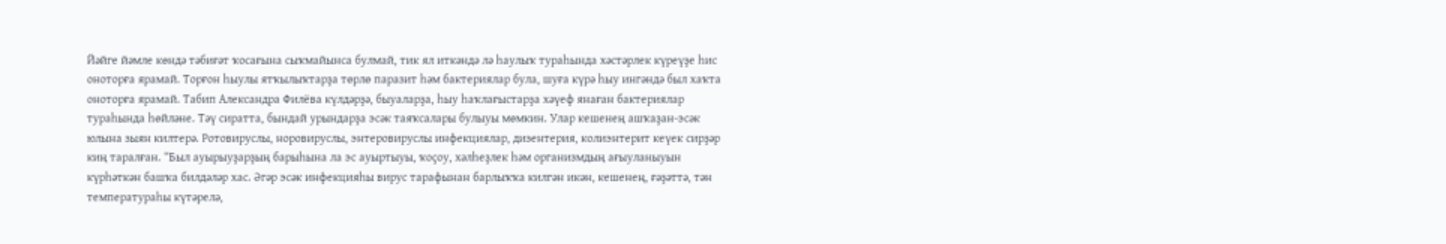Йәйге йәмле көндә тәбиғәт ҡосағына сыҡмайынса булмай, тик ял иткәндә лә һаулыҡ тураһында хәстәрлек күреүҙе һис оноторға ярамай. Торғон һыулы ятҡылыҡтарҙа төрлө паразит һәм бактериялар була, шуға күрә һыу ингәндә был хаҡта оноторға ярамай. Табип Александра Филёва күлдәрҙә, быуаларҙа, һыу һаҡлағыстарҙа хәүеф янаған бактериялар тураһында һөйләне. Тәү сиратта, бындай урындарҙа эсәк таяҡсалары булыуы мөмкин. Улар кешенең ашҡаҙан-эсәк юлына зыян килтерә. Ротовируслы, норовируслы, энтеровируслы инфекциялар, дизентерия, колиэнтерит кеүек сирҙәр киң таралған. “Был ауырыуҙарҙың барыһына ла эс ауыртыуы, ҡоҫоу, хәлһеҙлек һәм организмдың ағыуланыуын күрһәткән башҡа билдәләр хас. Әгәр эсәк инфекцияһы вирус тарафынан барлыҡҡа килгән икән, кешенең, ғәҙәттә, тән температураһы күтәрелә,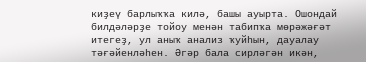киҙеү барлыҡҡа килә, башы ауырта. Ошондай билдәләрҙе тойоу менән табипҡа мөрәжәғәт итегеҙ, ул аныҡ анализ ҡуйһын, дауалау тәғәйенләһен. Әгәр бала сирләгән икән,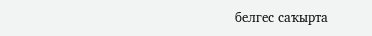белгес саҡырта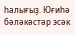һалығыҙ. Юғиһә бәләкәстәр эсәк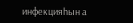инфекцияһын а